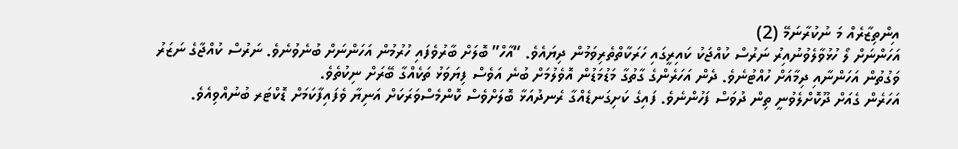އިންތިޒާރެއް މަ ނުކުރާނަމޭ (2)
އަހަންނަށް ލޯ ހުޅުވާލެވުނުއިރު ނަރުސް ކުއްޖަކު ކައިރީގައި ހަރަކާތްތެރިވަމުން ދިޔައެވެ. “އާހް” ބޮލަށް ބާރުވެފައި ހުރުމުން އަހަންނަށް ބުނެވުނެވެ. ނަރުސް ކުއްޖާގެ ނަޒަރު ވަގުތުން އަހަންނާއި ދިމާއަށް ހުއްޓުނެވެ. ދެން އަހަރެންގެ ގާތުގާ މަޑުމަޑުން އޮވެލުމަށް ބުނެ އަވެސް ފިޔަވަޅު ތަކެއްގާ ބޭރަށް ނިކުތެވެ.
އަހަރެން ގެއަށް ދޫކޮށްލެވުނީ ތިން ދުވަސް ފަހުންނެވެ. ފައިގެ ކަށިގަނޑެއްގާ ރެނދުއަޅާ ބޮލަށްވެސް ކޮންމެސްވަރަކަށް އަނިޔާ ވެފައިފާކަމަށް ޑޮކްޓަރ ބުނުއްވިއެވެ.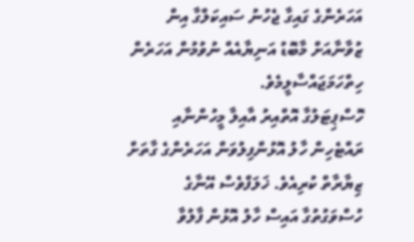އަހަރެންގެ ގައިގާ ޖެހުނު ސައިކަލްގާ އިން ޒުވާނާއަށް މާބޮޑު އަނިޔާއެއް ނުވުމުން އަހަރެން ހިތްހަމަޖައްސާލީމެވެ.
ހޮސްޕިޓަލުގާ އޮތްއިރު އާއިލާ މީހުންނާއި ރައްޓެހިން ހާލު އޮޅުންފިލުވަން އަހަރެންގެ ގާތަށް ޒިޔާރާތް ކުރިއެވެ. ޚަލަފްވެސް އޭނާގެ ހުސްވަގުތުގާ އައިސް ހާލު އޮޅުން ފާލުވާ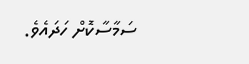ސަމާސާކޮށް ހަދައެވެ.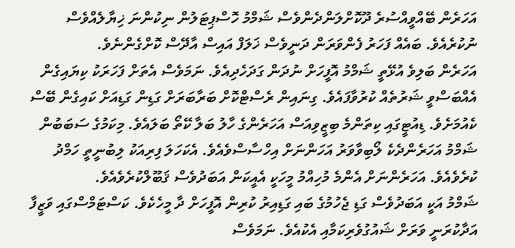އަހަރެން ބޭއްވީއްސުރެ ދޫކޮށްލަންދެންވެސް ޝަމްމު ހޮސްޕިޓަލުން ނިކުންނަ ޚިޔާލެއްވެސް ނުކުރެއެވެ. ބައެއް ފަހަރު ފެންވަރަން ދަނީވެސް ޚަލަފް އައިސް އާދޭސް ކޮށްގެންނެވެ.
އަހަރެން ބަލިވެ އުޅޭތީ ޝަމްމު އޮފީހަށް ނުދަން ގަދަހެދިއެވެ. ނަމަވެސް އެތަށް ފަހަރަކު ކިޔައިގެން އެއްބަސްވީ ޝަރުތެއް ކުރުވާފައެވެ. ގިނައިން ރެސްޓްކޮށް ބަރާބަރަށް ގަޑިން ގަޑިއަށް ކައިގެން ބޭސް ކެއުމަށެވެ. ޑިއުޓީގައި ކިތަންމެ ބިޒީވިއަސް އަހަރެންގެ ހާލު ބަލާ ކޭތޯ ބަލައެވެ. މިކަމުގެ ސަބަބުން ޝަމްމު އަހަރެންދެކެ ލޯބިވާވަރު އަހަންނަށް އިހްސާސްވެއެވެ. އެކަހަލަ ފިރިއަކު ލިބުނީތީ ހަމްދު ކުރެވެއެވެ. އަހަރެންނަށް އެންމެ މުހިއްމު މީހަކީ އެއީކަން އަބަދުވެސް ޤަބޫލްކުރެވެއެވެ.
ޝަމްމު އަކީ އަބަދުވެސް ގަޑި ޖެހުމުގެ ބައި ގަޑިއިރު ކުރިން އޮފީހަށް ދާ މީހެކެވެ. ކަސްޓަމްސްގައި ވަޒީފާ އަދާކުރަނީ ވަރަށް ޝައުގުވެރިކަމާއި އެކުއެވެ. ނަމަވެސް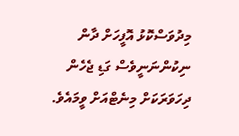މިދުވަސްކޮޅު އޮފީހަށް ދާން ނިކުންނަނީވެސް ގަޑި ޖެހެން ދިހަވަރަކަށް މިނެޓްއަށް ވީމައެވެ.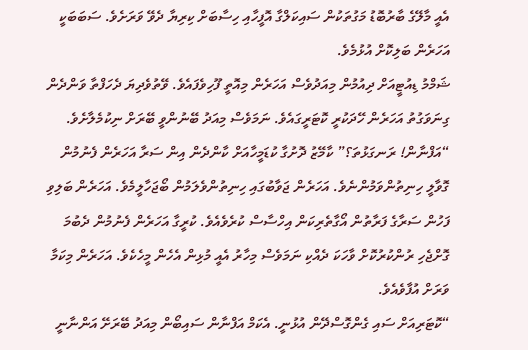އެއީ މާލޭގެ ބާރުބޮޑު މަގުތަކުން ސައިކަލްގާ އޮފީހާއި ހިސާބަށް ކިރިޔާ ދެވޭ ވަރަށެވެ. ސަބަބަކީ އަހަރެން ބަލިކޮށް އުޅުމެވެ.
ޝަމްމު ޑިއުޓީއަށް ދިއުމުން މިއަދުވެސް އަހަރެން މިއޮތީ ފޫހިވެފައެވެ. ވޭތުވެދިޔަ ދެހަފްތާ ވަންދެން ގިނަވަގުތު އަހަރެން ހޭދަކުރީ ކޮޓަރީގައެވެ. ނަމަވެސް މިއަދު ބޭނުންވީ ބޭރަށް ނިކުމެލާށެވެ.
“އަފްނާން! ރަނގަޅުތަ؟” ކާމޭޒު ދޮށުގާ ކުޑަމީހާއަށް ކާންދެން އިން ސަރާ އަހަރެން ފެނުމުން ގޮވާލީ ހިނިތުންވަމުންނެވެ. އަހަރެން ޖަވާބުގައި ހިނިތުންވެލަމުން ބޯޖަހާލީމެވެ. އަހަރެން ބަލިވި ފަހުން ސަރާގެ ފަރާތުން އޯގާތެރިކަން އިހްސާސް ކުރެވެއެވެ. ކުރީގާ އަހަރެން ފެނުމުން ދެބުމަ ގޮށްޖެހި ރުންކުރުކޮށް ވާހަކަ ދެއްކި ނަމަވެސް މިހާރު އެއީ މުޅިން އެހެން މީހެކެވެ. އަހަރެން މިކަމާ ވަރަށް އުފާވެއެވެ.
“ކޮޓަރިއަށް ސައި ގެންގޮސްދޭން އުޅުނީ. އެކަމް އަފްނާން ސައިބޯން މިއަދު ބޭރަށޭ އަންނާނީ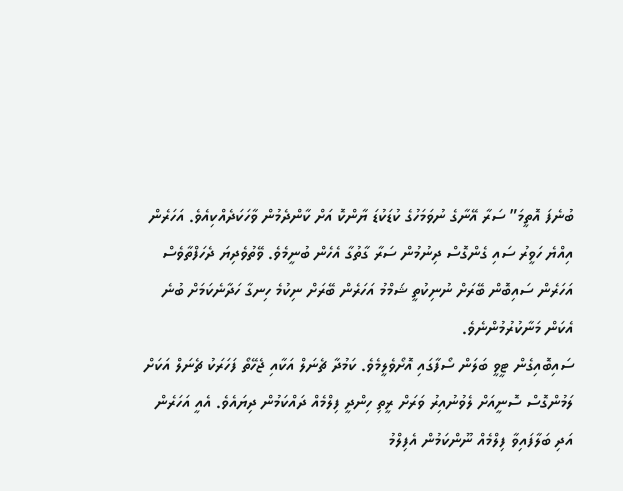ބުނެފަ އޮތީމަ” ސަރާ އޭނާގެ ނުވަމަހުގެ ކުޑަކުޑަ ޔާންކޮ އަށް ކާންދެމުން ވާހަކަދެއްކިއެވެ. އަހަރެން އިއްޔެ ހަވީރު ސައި ގެންގޮސް ދިނުމުން ސަރާ ގާތުގާ އެހެން ބުނީމެވެ. ވޭތުވެދިޔަ ދެހަފްތާވެސް އަހަރެން ސައިބޮން ބޭރަށް ނުނިކުތީ ޝަމްމު އަހަރެން ބޭރަށް ނިކުމެ ހިނގާ ހަދާނެކަމަށް ބުނެ އެކަން މަނާކުރުމުންނެވެ.
ސައިބޮއިގެން ޓީވީ ބަލަން ސޯފާގައި އޮށޯވެލީމެވެ. ކަމުދާ ޗެނަލް އަކާއި ޖެހޭތޯ ފަހަރަކު ޗެނަލް އަކަށް ލަމުންގޮސް ސޮނީއަށް ލެވުނުއިރު ވަރަށް ރީތި ހިންދީ ފިލްމެއް ދައްކަމުން ދިޔައެވެ. އެއީ އަހަރެން އަދި ބަލާފައިވާ ފިލްމެއް ނޫންކަމުން އެފިލްމު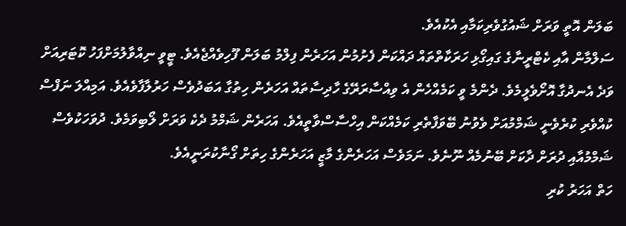ބަލަން އޮތީ ވަރަށް ޝައުގުވެރިކަމާއި އެކުއެވެ.
ސަލްމާން އާއި ކެޓްރީނާގެ ގައިގޯޅި ހަރަކާތްތައް ދައްކަން ފެށުމުން އަހަރެން ފިލްމު ބަލަން ފޫހިވެއްޖެއެވެ. ޓީވީ ނިއްވާލުމަށްފަހު ކޮޓަރިއަށް ވަދެ އެނދުގާ އޮށޯވެލީމެވެ. ދެންމެ ވީ ކަމެއްހެން އެ ވިއްސާރަރޭގެ ހާދިސާތައް އަހަރެން ހިތުގާ އަބަދުވެސް ހަރުލާފާވެއެވެ. އަމިއްލަ ނަފްސް ކުއްވެރި ކުރެވެނީ ޝަމްމުއަށް ވެވުނު ބޭވަފާތެރި ކަމެއްކަން އިހްސާސްވާތީއެވެ. އަހަރެން ޝަމްމު ދެކެ ވަރަށް ލޯބިވަމެވެ. ދުވަހަކުވެސް ޝަމްމުއާއި ދުރަށް ދާކަށް ބޭނުމެއް ނޫނެވެ. ނަމަވެސް އަހަރެންގެ މާޒީ އަހަރެންގެ ހިތަށް ގޯނާކުރަނީއެވެ.
ހަތް އަހަރު ކުރި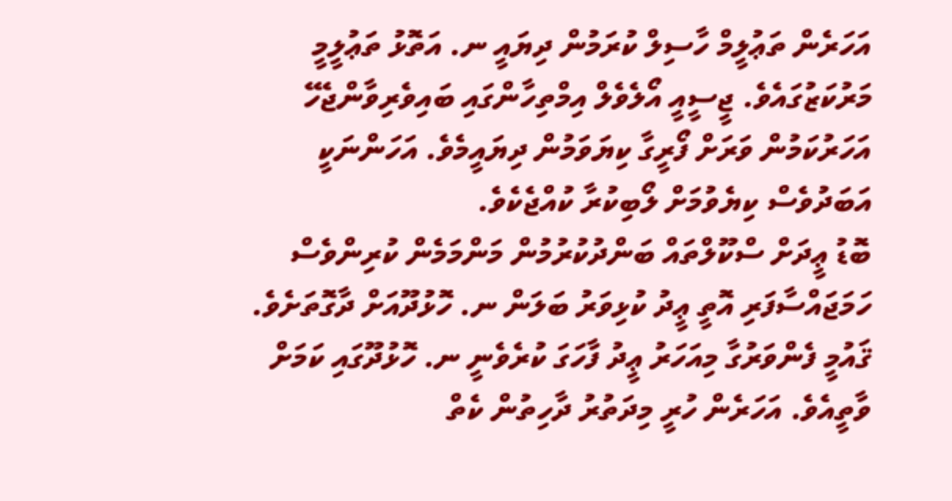އަހަރެން ތަޢުލީމް ހާސިލް ކުރަމުން ދިޔައީ ނ. އަތޮޅު ތަޢުލީމީ މަރުކަޒުގައެވެ. ޖީސީއީ އޯލެވެލް އިމްތިހާންގައި ބައިވެރިވާންޖެހޭ އަހަރުކަމުން ވަރަށް ފޯރީގާ ކިޔަވަމުން ދިޔައީމެވެ. އަހަންނަކީ އަބަދުވެސް ކިޔެވުމަށް ލޯބިކުރާ ކުއްޖެކެވެ.
ބޮޑު ޢީދަށް ސްކޫލްތައް ބަންދުކުރުމުން މަންމަމެން ކުރިންވެސް ހަމަޖައްސާފަރި އޮތީ ޢީދު ކުޅިވަރު ބަލަން ނ. ހޮޅުދޫއަށް ދާގޮތަށެވެ. ޤައުމީ ފެންވަރުގާ މިއަހަރު ޢީދު ފާހަގަ ކުރެވެނީ ނ. ހޮޅުދޫގައި ކަމަށް ވާތީއެވެ. އަހަރެން ހުރީ މިދަތުރު ދާހިތުން ކެތް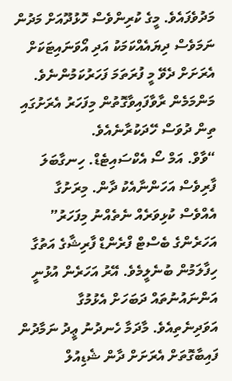މަދުވެފައެވެ. މީގެ ކުރިންވެސް ހޮޅުދޫއަށް މަދުން ނަމަވެސް ދިޔައެއްކަމަކު އަދި އޯވަނައިޓަކަށް އެރަށަށް ދެވޭ މީ ފުރަތަމަ ފަހަރުކަމުންނެވެ. މަންމަމެން ރާވާފައިވާގޮތުން މިފަހަރު އެރަށުގައި ތިން ދުވަސް ހޭދަކުރާނެއެވެ.
“ވާވް. އަމް ސޯ އެކްސައިޓެޑް. ހިނގާބަލަ ފާރިވެސް އަހަންނާއެކު ދާން. މިރަށުގާ އެއްވެސް ކުޅިވަރެއް ނެތެއްނު މިފަހަރު” އަހަރެންގެ ބެސްޓް ފްރެންޑް ފާރިޝާގެ އަތުގާ ހިފާލަމުން ބުނެލީމެވެ. އޭރު އަހަރެން އުޅުނީ އަންނައުނުތައް ދަބަހަށް އެޅުމުގާ އަވަދިނެތިއެވެ. މާދަމާ ހެނދުނު ޢީދު ނަމާދުން ފައިބާގޮތަށް އެރަށަށް ދާން ޝެޑިއުލް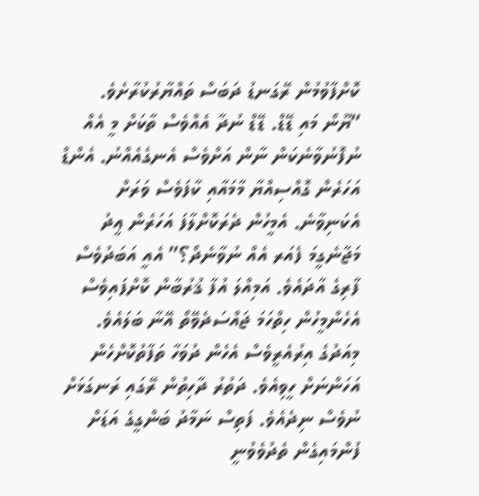ކޮށްފާވުމުން ރޭގަނޑު ދަބަސް ތައްޔާރުކުރާށެވެ.
“ޔޫނޯ މައި ޑޭޑް. ޑޭޑް ނުދާ އެއްވެސް ތާކަށް މީ އެއް ނުފޮނުވާނެކަން ނާން އަށްވެސް އެނގެއެއްނު. އެންޑް އަހަރެން ގޮއްސިއްޔާ މާމައާއި ކާފަވެސް ވަރަށް އެކަނިވާނެ. އެމީހުން ދެރަކޮށްލާފަ އަހަރެން ޢީދު މަޖާނެގީމަ ފެއަރ އެއް ނުވާނެދޯ؟” އެއީ އަބަދުވެސް ފާރިގެ އާދައެވެ. އަމިއްލަ އުފާ ޤުރުބާން ކޮށްފައިވެސް އެހެންމީހުން ހިތްހަމަ ޖައްސަދެވޭތޯ އޭނާ ބަލައެވެ.
މިއަދުގެ އިރުއެރީވެސް އެހެން ދުވަހާ ތަފާތުކޮށްހެން އަހަންނަށް ހީވިއެވެ. ދަތުރު ދާހިތުން ރޭގައި ރަނގަޅަށް ނުވެސް ނިދެއެވެ. ފަތިސް ނަމާދު ބަންގީގެ އަޑަށް ފުންމައިގެން ތެދުވެވުނީ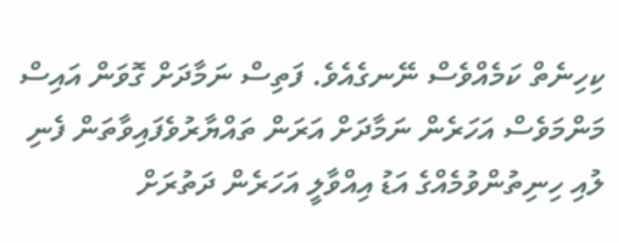ކިހިނެތް ކަމެއްވެސް ނޭނގެއެވެ. ފަތިސް ނަމާދަށް ގޮވަން އައިސް މަންމަވެސް އަހަރެން ނަމާދަށް އަރަން ތައްޔާރުވެފައިވާތަން ފެނި ލުއި ހިނިތުންވުމެއްގެ އަޑު އިއްވާލީ އަހަރެން ދަތުރަށް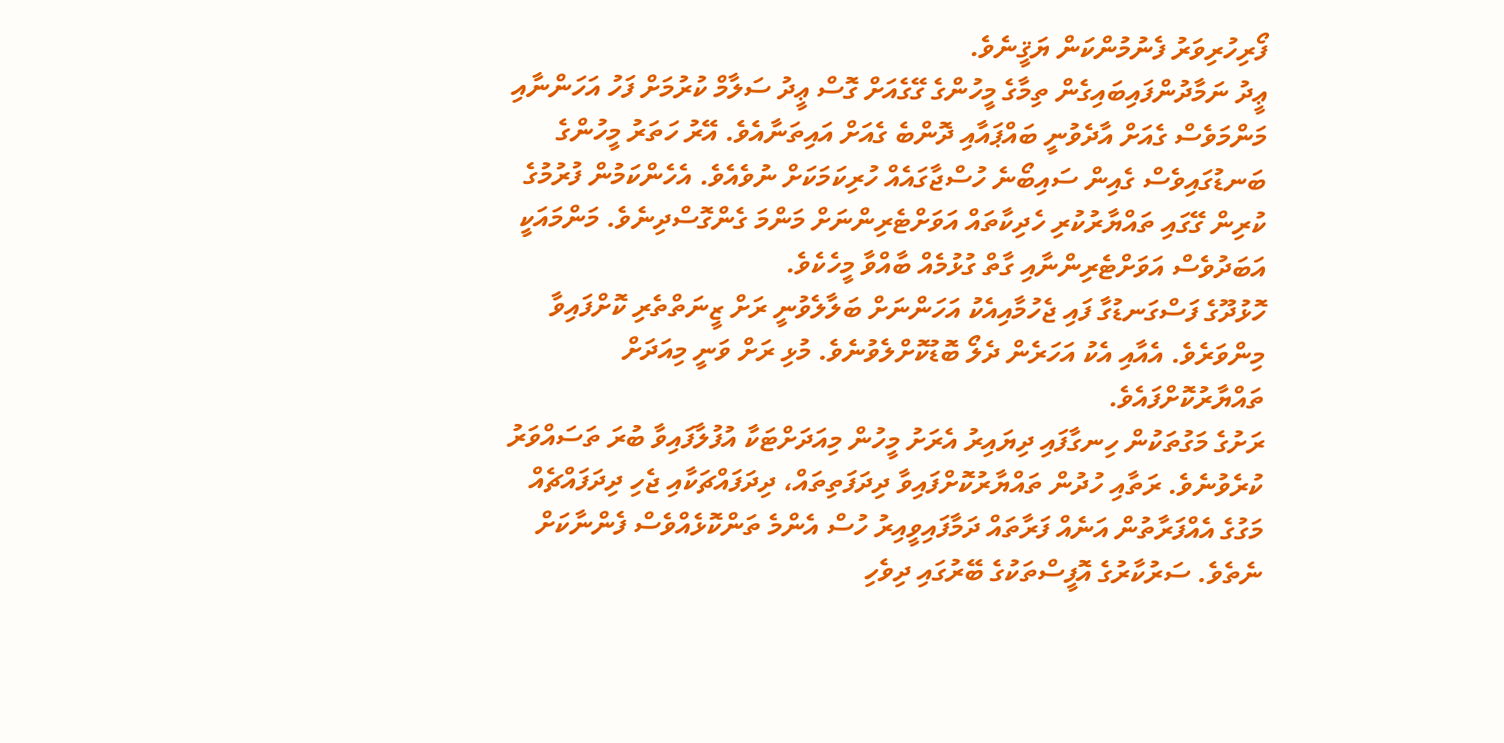ފޯރިހުރިވަރު ފެނުމުންކަން ޔަޤީނެވެ.
ޢީދު ނަމާދުންފައިބައިގެން ތިމާގެ މީހުންގެ ގޭގެއަށް ގޮސް ޢީދު ސަލާމް ކުރުމަށް ފަހު އަހަންނާއި މަންމަވެސް ގެއަށް އާދެވުނީ ބައްޕައާއި ދޮންބެ ގެއަށް އައިތަނާއެވެ. އޭރު ހަތަރު މީހުންގެ ބަނޑުގައިވެސް ގެއިން ސައިބޯނެ ހުސްޖާގައެއް ހުރިކަމަކަށް ނުވެއެވެ. އެހެންކަމުން ފުރުމުގެ ކުރިން ގޭގައި ތައްޔާރުކުރި ހެދިކާތައް އަވަށްޓެރިންނަށް މަންމަ ގެންގޮސްދިނެވެ. މަންމައަކީ އަބަދުވެސް އަވަށްޓެރިންނާއި ގާތް ގުޅުމެއް ބާއްވާ މީހެކެވެ.
ހޮޅުދޫގެ ފަސްގަނޑުގާ ފައި ޖެހުމާއިއެކު އަހަންނަށް ބަލާލެވުނީ ރަށް ޒީނަތްތެރި ކޮށްފައިވާ މިންވަރެވެ. އެއާއި އެކު އަހަރެން ދެލޯ ބޮޑުކޮށްލެވުނެވެ. މުޅި ރަށް ވަނީ މިއަދަށް ތައްޔާރުކޮށްފައެވެ.
ރަށުގެ މަގުތަކުން ހިނގާފައި ދިޔައިރު އެރަށު މީހުން މިއަދަށްޓަކާ އުފުލާފައިވާ ބުރަ ތަސައްވަރު ކުރެވުނެވެ. ރަތާއި ހުދުން ތައްޔާރުކޮށްފައިވާ ދިދަފަތިތައް، ދިދަފައްޗަކާއި ޖެހި ދިދަފައްޗެއް މަގުގެ އެއްފަރާތުން އަނެއް ފަރާތައް ދަމާފައިވީއިރު ހުސް އެންމެ ތަންކޮޅެއްވެސް ފެންނާކަށް ނެތެވެ. ސަރުކާރުގެ އޮފީސްތަކުގެ ބޭރުގައި ދިވެހި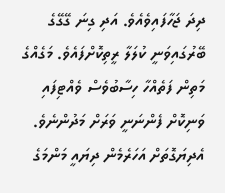ދިދަ ޖަހާފައިވެއެވެ. އަދި ގިނަ ގޭގޭގެ ބޭރުގައިވަނީ ކުލަލާ ރީތިކޮށްފައެވެ. މަގެއްގެ މަތިން ފަތެއްހާ ހިސާބުވެސް ވެއްޓިފައި ވަނިކޮށް ފެންނަނީ ވަރަށް މަދުންނެވެ.
އެދިޔަގޮތަށް އަހަރެމެން ދިޔައީ މަންމަގެ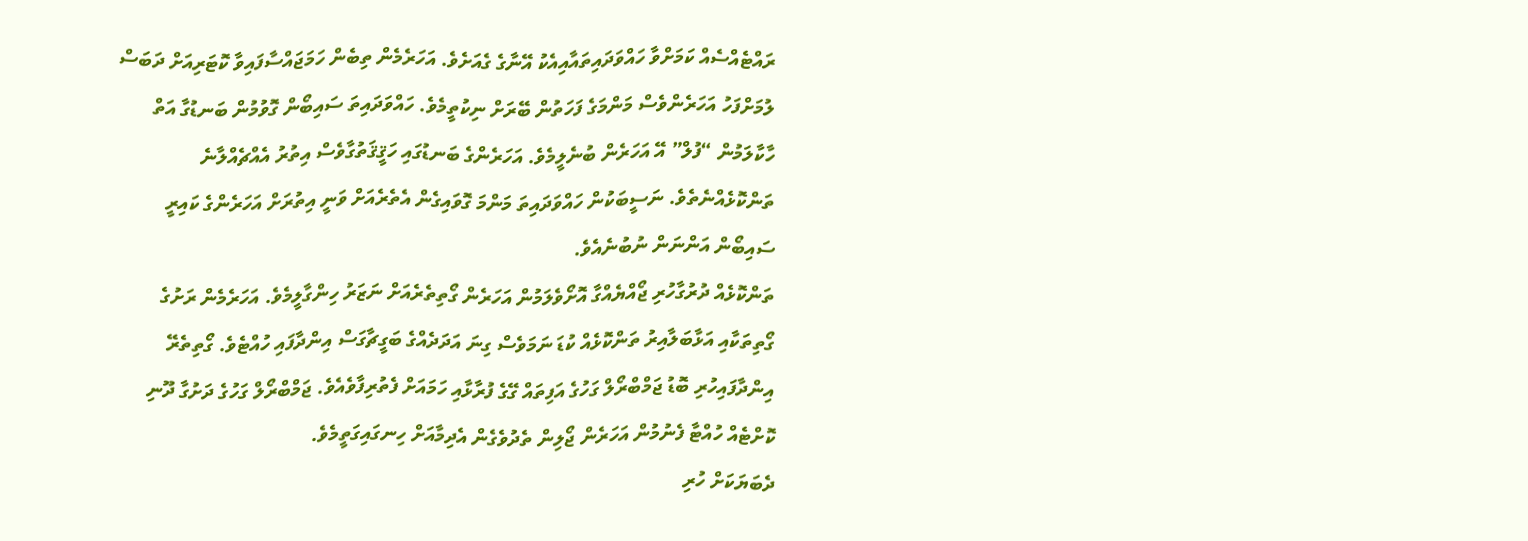ރައްޓެއްސެއް ކަމަށްވާ ހައްވަދައިތައާއިއެކު އޭނާގެ ގެއަށެވެ. އަހަރެމެން ތިބެން ހަމަޖައްސާފައިވާ ކޮޓަރިއަށް ދަބަސް ލުމަށްފަހު އަހަރެންވެސް މަންމަގެ ފަހަތުން ބޭރަށް ނިކުތީމެވެ. ހައްވަދައިތަ ސައިބޯން ގޮވުމުން ބަނޑުގާ އަތް ހާކާލަމުން “ފުލް” އޭ އަހަރެން ބުނެލީމެވެ. އަހަރެންގެ ބަނޑުގައި ހަޤީޤަތުގާވެސް އިތުރު އެއްޗެއްލާނެ ތަންކޮޅެއްނެތެވެ. ނަސީބަކުން ހައްވަދައިތަ މަންމަ ގޮވައިގެން އެތެރެއަށް ވަނީ އިތުރަށް އަހަރެންގެ ކައިރީ ސައިބޯން އަންނަން ނުބުނެއެވެ.
ތަންކޮޅެއް ދުރުގާހުރި ޖޯއްޔެއްގާ އޮށޯވެލަމުން އަހަރެން ގޯތިތެރެއަށް ނަޒަރު ހިންގާލީމެވެ. އަހަރެމެން ރަށުގެ ގޯތިތަކާއި އަޅާބަލާއިރު ތަންކޮޅެއް ކުޑަ ނަމަވެސް ގިނަ އަދަދެއްގެ ބަގީޗާގަސް އިންދާފައި ހުއްޓެވެ. ގޯތިތެރޭ އިންދާފައިހުރި ބޮޑު ޖަމްބްރޯލް ގަހުގެ އަފިތައް ގޭގެ ފުރާޅާއި ހަމައަށް ފެތުރިފާވެއެވެ. ޖަމްބްރޯލް ގަހުގެ ދަށުގާ ދޫނި ކޮށްޓެއް ހުއްޓާ ފެނުމުން އަހަރެން ޖޯލިން ތެދުވެގެން އެދިމާއަށް ހިނގައިގަތީމެވެ.
ދެބަޔަކަށް ހުރި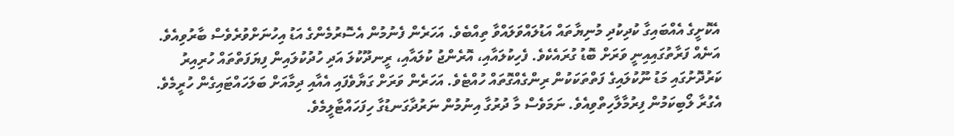އެކޮށީގެ އެއްބައިގާ ކުދިކުދި މުނިޔާތައް އަޑުލައްވަލައްވާ ތިއްބެވެ. އަހަރެން ފެނުމުން އެސޮރުމެންގެ އަޑު އިހުނަށްވުރެވެސް ބާރުވިއެވެ. އަނެއް ފަރާތުގައިއިނީ ވަރަށް ބޮޑު ގުރައެކެވެ. ފެހިކުލައާއި، އޮރެންޖު ކުލައާއި، ރީނދޫކުލަ އަދި ހުދުކުލައިން ފިޔަފަތްތައް ހުރިއިރު ކަރުދޮށުގައި މަޑު ނޫކުލައިގެ ފަތްތަކަކުން ރިންގެއްގޮތައް ހުއްޓެވެ. އަހަރެން ވަރަށް ގަޔާވެފައި އެއާއި ދިމާއަށް ބަލަހައްޓައިގެން ހުރީމެވެ. އެގުރާ ލޯބިކަމުން ފިރުމާލާހިތްވިއެވެ. ނަމަވެސް މާ ދުރުގާ އިނުމުން ނަރުދާގަނޑުގާ ހިފަހައްޓާލީމެވެ.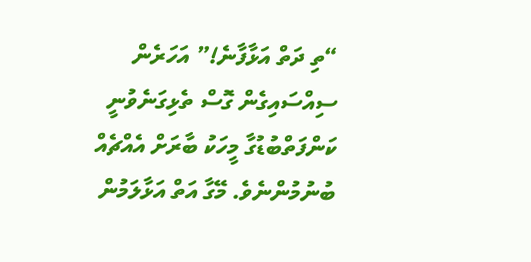“ތި ދަތް އަޅާފާނެ!” އަހަރެން ސިއްސައިގެން ގޮސް ތެޅިގަނެވުނީ ކަންފަތްބުޑުގާ މީހަކު ބާރަށް އެއްޗެއް ބުނުމުންނެވެ. މޭގާ އަތް އަޅާލަމުން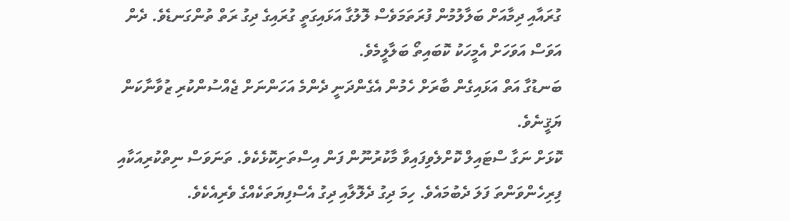ގުރައާއި ދިމާއަށް ބަލާލުމުން ފުރަތަމަވެސް ލޮލުގާ އަޅައިގަތީ ގުރައިގެ ދިގު ރަތް ތުންގަނޑެވެ. ދެން އަވަސް އަވަހަށް އެމީހަކު ކޮބައިތޯ ބަލާލީމެވެ.
ބަނޑުގާ އަތް އަޅައިގެން ބާރަށް ހެމުން އެގެންދަނީ ދެންމެ އަހަންނަށް ޖެއްސުންކުރި ޒުވާނާކަން ޔަޤީނެވެ.
ކޮޅަށް ނަގާ ސްޓައިލް ކޮށްލެވިފައިވާ މާކުރުނޫން ފަން އިސްތަށިކޮޅެކެވެ. ތަނަވަސް ނިތްކުރިއަކާއި ފިރިހެންވަންތަ ފަލަ ދެބުމައެވެ. ހިމަ ދިގު ދެލޮލާއި ދިގު އެސްފިޔަތަކެއްގެ ވެރިއެކެވެ.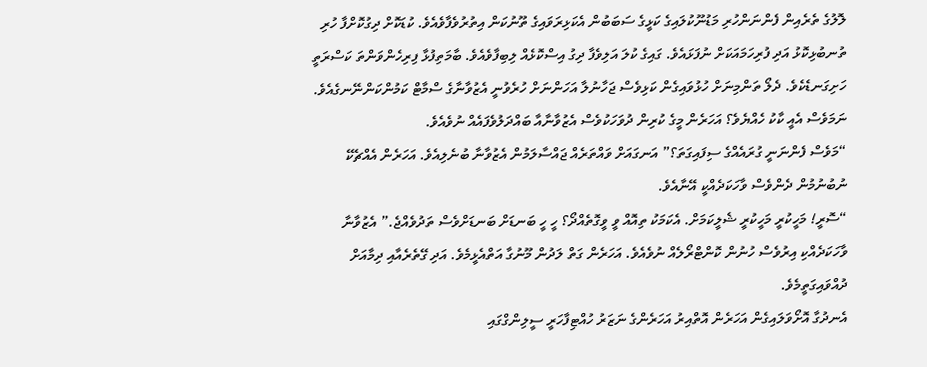ލޮލުގެ ތެރެއިން ފެންނަންހުރި މަޑުނޫކުލައިގެ ކަޅީގެ ސަބަބުން އެކަޅިރަވައިގެ ތޫނުކަން އިތުރުވެފާވެއެވެ. ކުޑަކޮށް ދިގުކޮށްފާ ހުރި ތުނބުޅިކޮޅު އަދި ފުރިހަމައަކަށް ނުފަޅައެވެ. ގައިގެ ކުލަ އަލިވެފާ ދިގު އިސްކޮޅެއް ލިބިފާވެއެވެ. ބާމަތިފުޅާ ފިރިހެންވަންތަ ކަސްރަތީ ހަށިގަނޑެކެވެ. ދެލޯ ތަންމިނަށް ހުޅުވައިގެން ކަޅިވެސް ޖަހާނުލާ އަހަންނަށް ހުރެވުނީ އެޒުވާނާގެ ސްމާޓް ކަމުންކަންނޭނގެއެވެ. ނަމަވެސް އެއީ ކާކު ހެއްޔެވެ؟ އަހަރެން މީގެ ކުރިން ދުވަހަކުވެސް އެޒުވާނާއާ ބައްދަލުވެފައެއް ނުވެއެވެ.
“މަވެސް ފެންނަނީ ގުރައެއްގެ ސިފައިގަތަ؟” އަނގައަށް ވައްތަރެއް ޖައްސާލަމުން އެޒުވާނާ ބުނެލިއެވެ. އަހަރެން އެއްޗެކޭ ނުބުނުމުން ދެންވެސް ވާހަކަދެއްކީ އޭނާއެވެ.
“ސޮރީ! މަހީކުރީ މަހީކުރީ ޝެލީކަމަށް. އެކަމަކު ތިއޮއް ވީ ވީގޮތެއްދޯ؟ ހީ ހީ ބަނޑަށް ބަނޑަށްވެސް ތަދުވެއްޖެ.” އެޒުވާނާ ވާހަކަދެއްކި އިރުވެސް ހުނުން ކޮންޓްރޯލެއް ނުވެއެވެ. އަހަރެން ގަތް ލަދުން މޫނުގާ އަތްއެޅީމެވެ. އަދި ގޭތެރެއާއި ދިމާއަށް ދުއްވައިގަތީމެވެ.
އެނދުގާ އޮށޯވަލައިގެން އަހަރެން އޮތްއިރު އަހަރެންގެ ނަޒަރު ހުއްޓިފާހަރީ ސީލިންގްގައި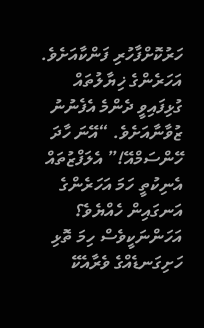ހަރުކޮށްފާހުރި ފަންކާއަށެވެ. އަހަރެންގެ ޚިޔާލުތައް ގުޅިފައިވީ ދެންމެ އެފެނުނު ޒުވާނާއަށެވެ. “އޭނަ ހާދަ ހޭންސަމްއޭ!” އެލަފްޒުތައް އެނިކުތީ ހަމަ އަހަރެންގެ އަނގައިން ހެއްޔެވެ؟
އަހަންނަކީވެސް ހިމަ ތޮޅި ހަށިގަނޑެއްގެ ވެރާއެކޭ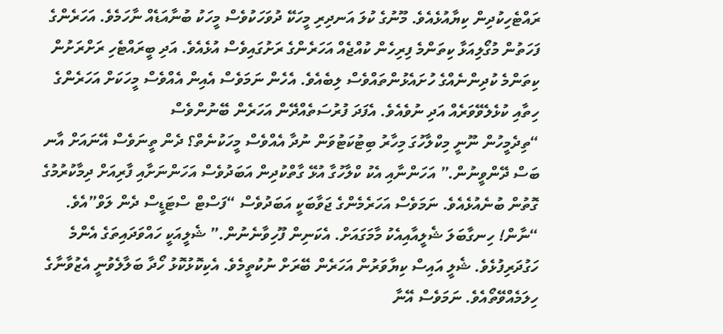ރައްޓެހިކުދިން ކިޔާއުޅެއެވެ. މޫނުގެ ކުލަ އަނދިރި މީހަކޭ ދުވަހަކުވެސް މީހަކު ބުނާއަޑެއް ނާހަމެވެ. އަހަރެންގެ ފަހަތުން މުގޯލިއަޅާ ކިތަންމެ ފިރިހެން ކުއްޖެއް އަހަރެންގެ ރަށުގައިވެސް އުޅެއެވެ. އަދި ބީރައްޓެހި ރަށްރަށުން ކިތަންމެ ކުދިންނެއްގެ ހުށައެޅުންތައްވެސް ލިބެއެވެ. އެހެން ނަމަވެސް އެއިން އެއްވެސް މީހަކަށް އަހަރެންގެ ހިތާއި ކުޅެލެވޭވަރެއް އަދި ނުވެއެވެ. އެފަދަ ފުރުސަތެއްދޭން އަހަރެން ބޭނުންވެސް
“ތިދެމީހުން ނޫނީ މިކްލާހުގަ މިހާރު ބިޓުކަޓުވަން ނުދާ އެއްވެސް މީހަކުނެތް؟ ދެން ތީނަވެސް އޭނައަށް އާނ ބަސް ދޭންވީނުން.” އަހަންނާއި އެކު ކްލާހުގާ އުޅޭ ގާތްކުދިން އަބަދުވެސް އަހަންނަށާއި ފާރިއަށް ދިމާކުރުމުގެ ގޮތުން ބުނެއުޅެއެވެ. ނަމަވެސް އަހަރެމެންގެ ޖަވާބަކީ އަބަދުވެސް “ފަސްޓް ސްޓަޑީސް ދެން ލަވް”އެވެ.
“ނާން! ހިނގާބަލަ ޝެލީއާއިއެކު މާމަގައަށް. އެކަނިން ފޫހިވާނެނުން.” ޝެލީއަކީ ހައްވަދައިތަގެ އެންމެ ހަގުދަރިފުޅެވެ. ޝެލީ އައިސް ކިޔާވަރުން އަހަރެން ބޭރަށް ނުކުތީމެވެ. އެކިކޮޅުކޮޅު ހޯދާ ބަލާލެވުނީ އެޒުވާނާގެ ހިލަމެއްވޭތޯއެވެ. ނަމަވެސް އޭނާ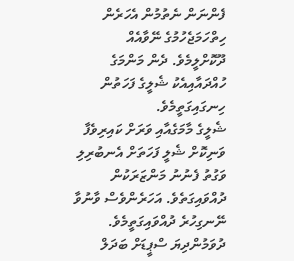ފެންނަން ނެތުމުން އެހަރެން ހިތްހަމަޖެހުމުގެ ނޭވާއެއް ދޫކޮށްލީމެވެ. ދެން މަންމަގެ ހުއްދައާއިއެކު ޝެލީގެ ފަހަތުން ހިނގައިގަތީމެވެ.
ޝެލީގެ މާމަގެއާއި ވަރަށް ކައިރިވެފާ ވަނިކޮށް ޝެލީ ފަހަތަށް އެނބުރިލި ވަގުތު ފެނުނު މަންޒަރަކުން ދުއްވައިގަތެވެ. އަހަރެންވެސް ވާނުވާ ނޭނގިހުރެ ދުއްވައިގަތީމެވެ. ދުވަމުންދިޔަ ސްޕީޑަށް ބަދަލް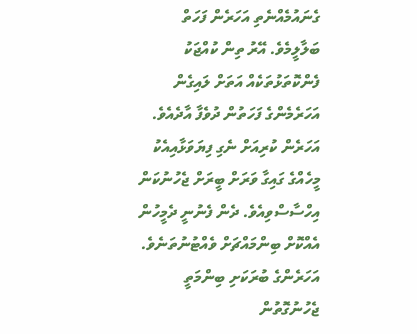ގެނައުމެއްނެތި އަހަރެން ފަހަތް ބަލާލީމެވެ. އޭރު ތިން ކުއްޖަކު ފެންކޮތަޅުތަކެއް އަތަށް ލައިގެން އަހަރެމެންގެ ފަހަތުން ދުވެފާ އާދެއެވެ. އަހަރެން ކުރިއަށް ނެގި ފިޔަވަޅާއިއެކު މީހެއްގެ ގައިގާ ވަރަށް ބީރަށް ޖެހުނުކަން އިހްސާސްވިއެވެ. ދެން ފެނުނީ ދެމީހުން އެއްކޮށް ބިންމައްޗަށް ވެއްޓުނުތަނެވެ.
އަހަރެންގެ ބުރަކަށި ބިންމަތީ ޖެހުނުގޮތުން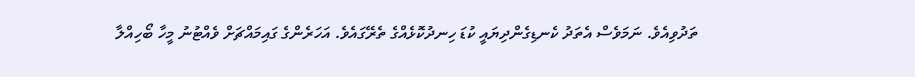ތަދުވިއެވެ. ނަމަވެސް އެތަދު ކެނޑިގެންދިޔައީ ކުޑަ ހިނދުކޮޅެއްގެ ތެރޭގައެވެ. އަހަރެންގެ ގައިމައްޗަށް ވެއްޓުނު މީހާ ބޯހިއްލާ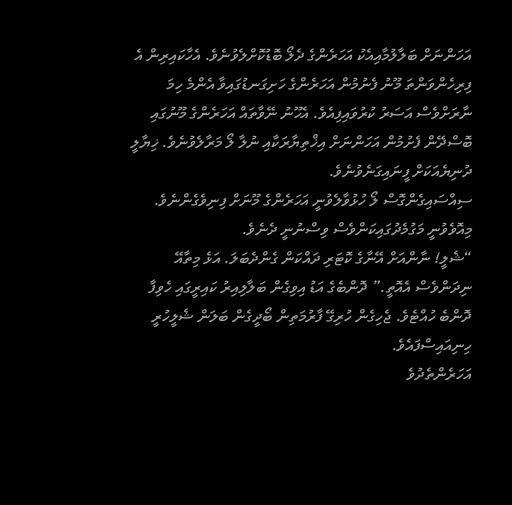އަހަންނަށް ބަލާލުމާއިއެކު އަހަރެންގެ ދެލޯ ބޮޑުކޮށްލެވުނެވެ. އެހާކައިރިން އެ ފިރިހެންވަންތަ މޫނު ފެނުމުން އަހަރެންގެ ހަށިގަނޑުގައިވާ އެންމެ ހިމަ ނާރަށްވެސް އަސަރު ކުރުވައިފިއެވެ. އެހޫނު ނޭވާތައް އަހަރެންގެ މޫނުގައި ބޮސްދޭން ފެށުމުން އަހަންނަށް އިޚްތިޔާރަކާއި ނުލާ ލޯ މަރާލެވުނެވެ. ޚިޔާލީ ދުނިޔެއަކަށް ފީނައިގަނެވުނެވެ.
ސިއްސައިގެންގޮސް ލޯ ހުޅުވާލެވުނީ އަހަރެންގެ މޫނަށް ފިނިވެގެންނެވެ. މިއޮވެވުނީ މަގުމެދުގައިކަންވެސް ވިސްނުނީ ދެނެވެ.
“ޝެލީ! ނާންއަށް އޭނާގެ ކޮޓަރި ދައްކަން ގެންދެބަލަ. އަޅެ މިތާއޭ ނިދަންވެސް އެއޮތީ.” ދޮންބެގެ އަޑު އިވިގެން ބަލާލިއިރު ކައިރީގައި ހެވިފާ ދޮންބެ ހުއްޓެވެ. ޖެހިގެން ހުރިގޭ ފާރުމަތިން ބޯދީގެން ބަލަން ޝެލީހުރީ ހިނިއައިސްފައެވެ.
އަހަރެންތެދުވެ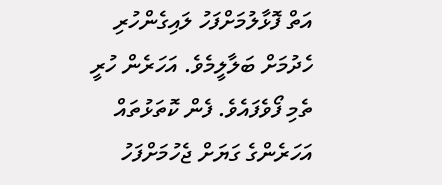އަތް ފޮޅާލުމަށްފަހު ލައިގެންހުރި ހެދުމަށް ބަލާލީމެވެ. އަހަރެން ހުރީ ތެމި ފޯވެފައެވެ. ފެން ކޮތަޅުތައް އަހަރެންގެ ގަޔަށް ޖެހުމަށްފަހު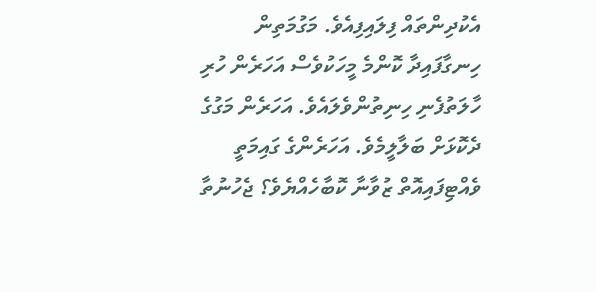އެކުދިންތައް ފިލައިފިއެވެ. މަގުމަތިން ހިނގާފައިދާ ކޮންމެ މީހަކުވެސް އަހަރެން ހުރި ހާލަތުފެނި ހިނިތުންވެލައެވެ. އަހަރެން މަގުގެ ދެކޮޅަށް ބަލާލީމެވެ. އަހަރެންގެ ގައިމަތީ ވެއްޓިފައިއޮތް ޒުވާނާ ކޮބާހެއްޔެވެ؟ ޖެހުނުތާ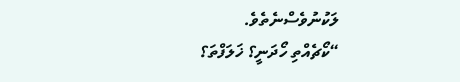ލަކުނުވެސްނެތެވެ.
“ކޯޗެއްތި ހޯދަނީ؟ ޚަލަފްތަ؟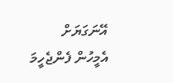އޭނަގަޔަށް އެމީހުން ފެންޖެހީމަ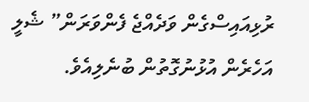ރުޅިއައިސްގެން ވަދެއްޖެ ފެންވަރަން” ޝެލީ އަހެރެން އުޅުނުގޮތުން ބުނެލިއެވެ.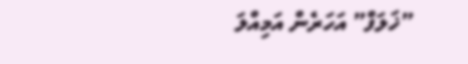”ޚަލަފް” އަހަރެން އަމިއްލަ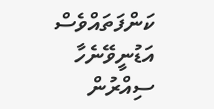ކަންފަތައްވެސް އަޑުނީވޭނެހާ ސިއްރުން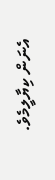އެނަން ކިޔާލީމެވެ.